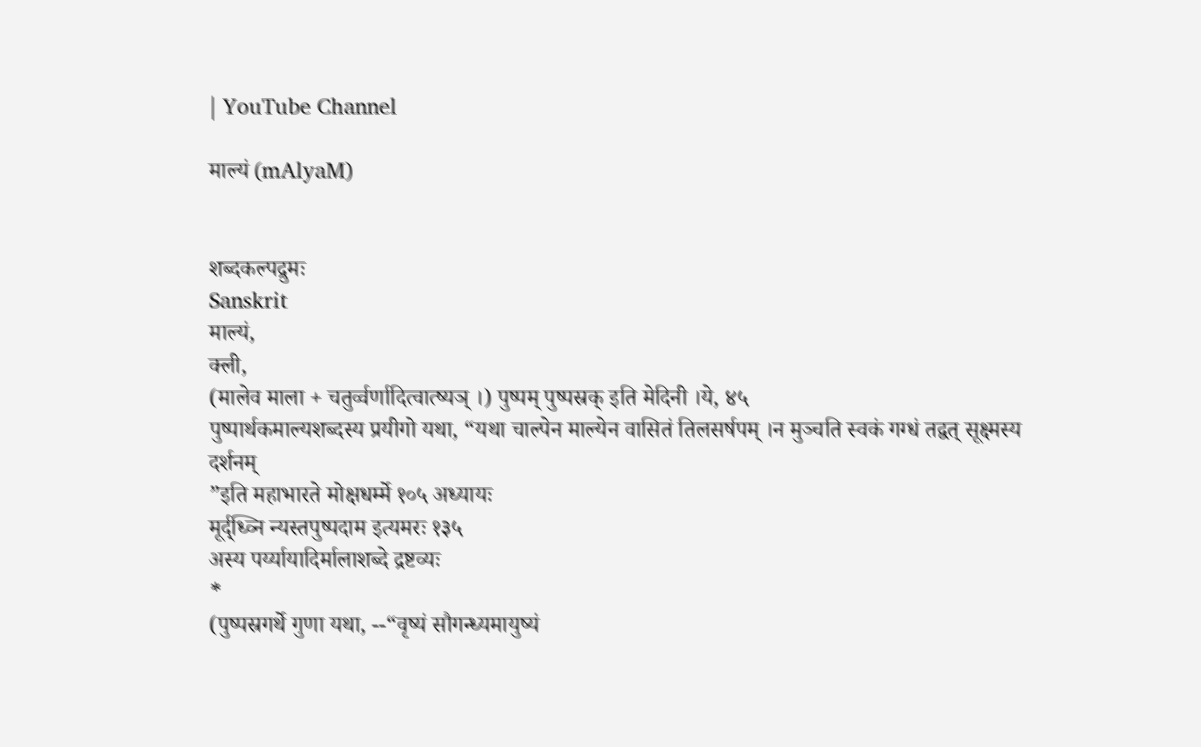| YouTube Channel

माल्यं (mAlyaM)


शब्दकल्पद्रुमः
Sanskrit
माल्यं,
क्ली,
(मालेव माला + चतुर्व्वर्णादित्वात्ष्यञ् ।) पुष्पम् पुष्पस्रक् इति मेदिनी ।ये, ४५
पुष्पार्थकमाल्यशब्दस्य प्रयीगो यथा, “यथा चाल्पेन माल्येन वासितं तिलसर्षपम् ।न मुञ्चति स्वकं गग्धं तद्वत् सूक्ष्मस्य दर्शनम्
”इति महाभारते मोक्षधर्म्मे १०५ अध्यायः
मूर्द्ध्व्नि न्यस्तपुष्पदाम इत्यमरः १३५
अस्य पर्य्यायादिर्मालाशब्दे द्रष्टव्यः
*
(पुष्पस्रगर्थे गुणा यथा, --“वृष्यं सौगन्ध्यमायुष्यं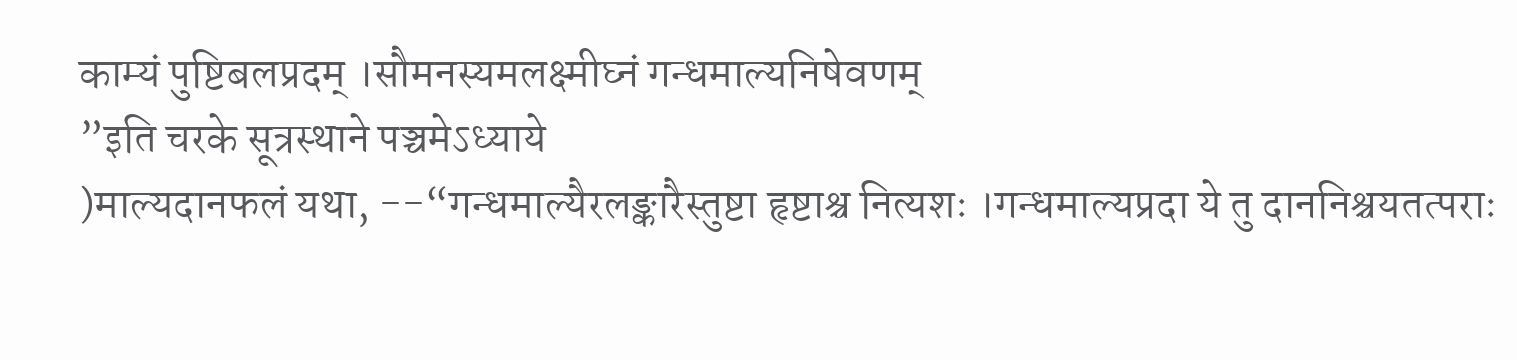काम्यं पुष्टिबलप्रदम् ।सौमनस्यमलक्ष्मीघ्नं गन्धमाल्यनिषेवणम्
”इति चरके सूत्रस्थाने पञ्चमेऽध्याये
)माल्यदानफलं यथा, --“गन्धमाल्यैरलङ्कारैस्तुष्टा हृष्टाश्च नित्यशः ।गन्धमाल्यप्रदा ये तु दाननिश्चयतत्पराः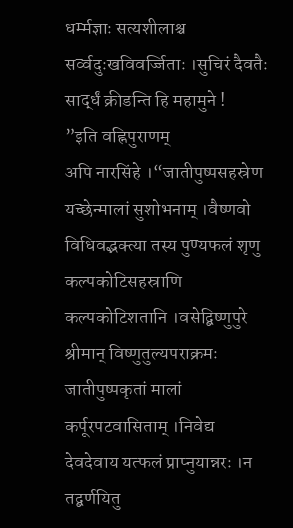धर्म्मज्ञाः सत्यशीलाश्च सर्व्वदुःखविवर्ज्जिताः ।सुचिरं दैवतैः सार्द्धं क्रीडन्ति हि महामुने !
”इति वह्निपुराणम्
अपि नारसिंहे ।“जातीपुष्पसहस्रेण यच्छेन्मालां सुशोभनाम् ।वैष्णवो विधिवद्भक्त्या तस्य पुण्यफलं शृणु
कल्पकोटिसहस्राणि कल्पकोटिशतानि ।वसेद्बिष्णुपुरे श्रीमान् विष्णुतुल्यपराक्रमः
जातीपुष्पकृतां मालां कर्पूरपटवासिताम् ।निवेद्य देवदेवाय यत्फलं प्राप्नुयान्नरः ।न तद्बर्णयितु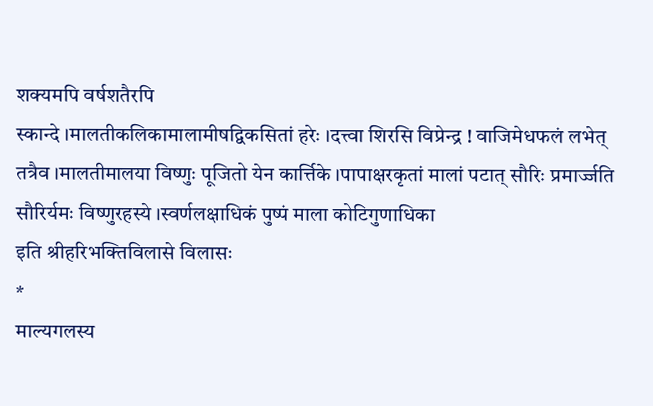शक्यमपि वर्षशतैरपि
स्कान्दे ।मालतीकलिकामालामीषद्विकसितां हरेः ।दत्त्वा शिरसि विप्रेन्द्र ! वाजिमेधफलं लभेत्
तत्रैव ।मालतीमालया विष्णुः पूजितो येन कार्त्तिके ।पापाक्षरकृतां मालां पटात् सौरिः प्रमार्ज्जति
सौरिर्यमः विष्णुरहस्ये ।स्वर्णलक्षाधिकं पुष्पं माला कोटिगुणाधिका
इति श्रीहरिभक्तिविलासे विलासः
*
माल्यगलस्य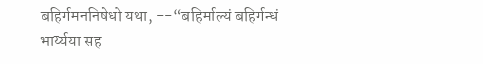बहिर्गमननिषेधो यथा, --“बहिर्माल्यं बहिर्गन्धं भार्य्यया सह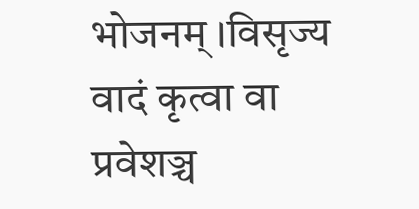भोजनम् ।विसृज्य वादं कृत्वा वा प्रवेशञ्च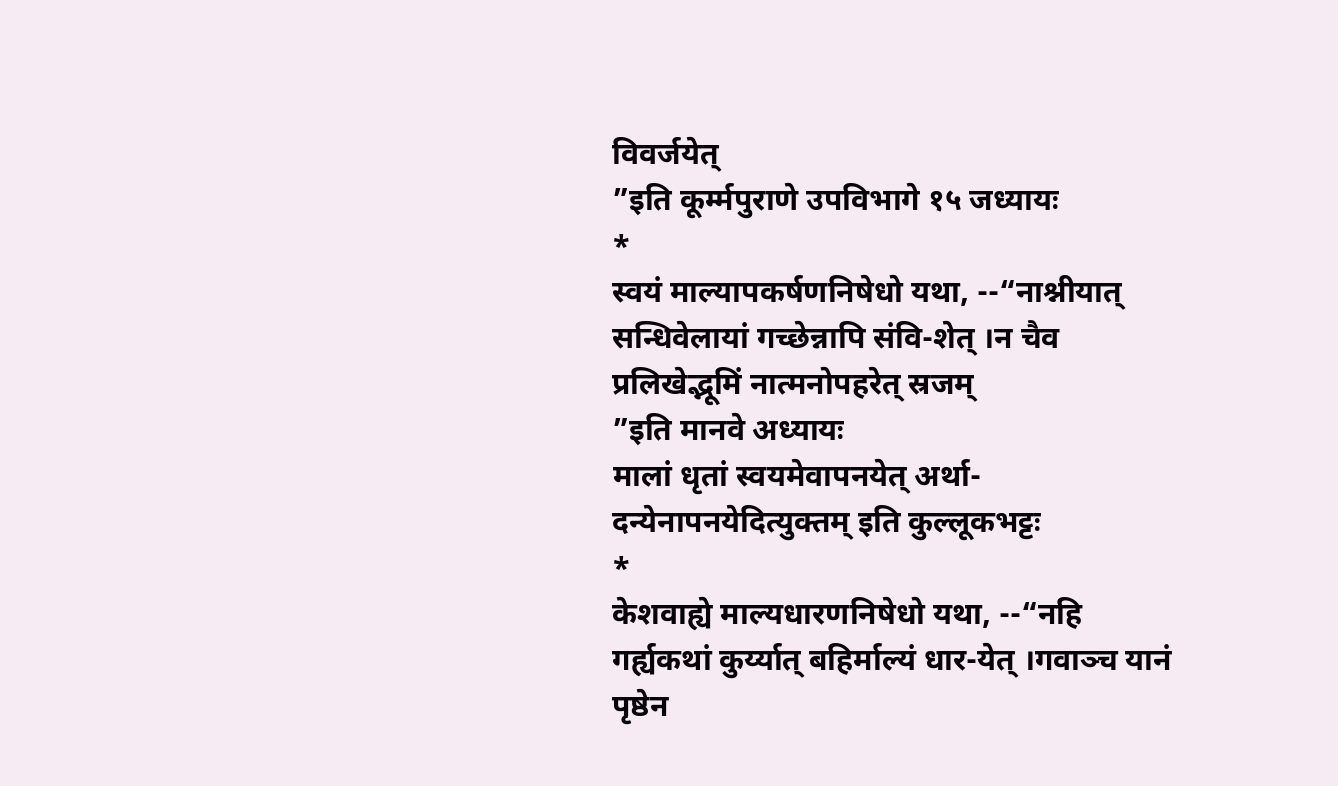विवर्जयेत्
”इति कूर्म्मपुराणे उपविभागे १५ जध्यायः
*
स्वयं माल्यापकर्षणनिषेधो यथा, --“नाश्नीयात् सन्धिवेलायां गच्छेन्नापि संवि-शेत् ।न चैव प्रलिखेद्भूमिं नात्मनोपहरेत् स्रजम्
”इति मानवे अध्यायः
मालां धृतां स्वयमेवापनयेत् अर्था-दन्येनापनयेदित्युक्तम् इति कुल्लूकभट्टः
*
केशवाह्ये माल्यधारणनिषेधो यथा, --“नहि गर्ह्यकथां कुर्य्यात् बहिर्माल्यं धार-येत् ।गवाञ्च यानं पृष्ठेन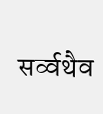सर्व्वथैव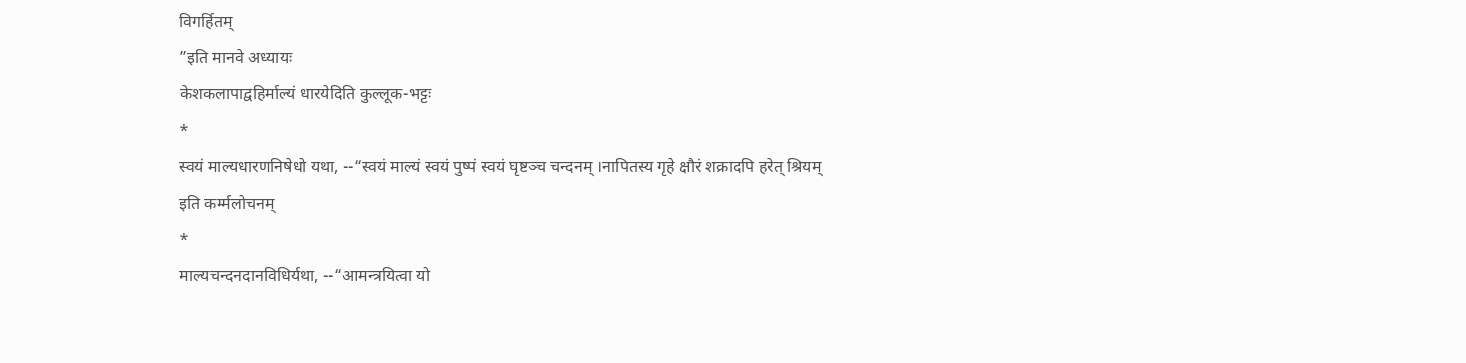विगर्हितम्
”इति मानवे अध्यायः
केशकलापाद्वहिर्माल्यं धारयेदिति कुल्लूक-भट्टः
*
स्वयं माल्यधारणनिषेधो यथा, --“स्वयं माल्यं स्वयं पुष्पं स्वयं घृष्टञ्च चन्दनम् ।नापितस्य गृहे क्षौरं शक्रादपि हरेत् श्रियम्
इति कर्म्मलोचनम्
*
माल्यचन्दनदानविधिर्यथा, --“आमन्त्रयित्वा यो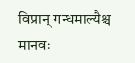विप्रान् गन्धमाल्यैश्च मानवः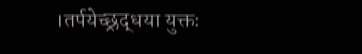।तर्पयेच्छ्रद्धया युक्तः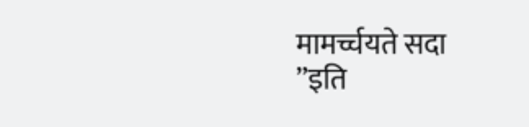मामर्च्चयते सदा
”इति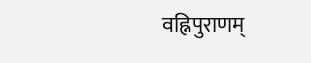वह्निपुराणम्